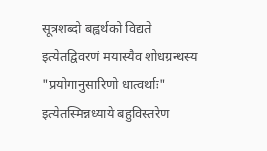सूत्रशब्दो बह्वर्थको विद्यते इत्येतद्विवरणं मयास्यैव शोधग्रन्थस्य "प्रयोगानुसारिणो धात्वर्थाः" इत्येतस्मिन्नध्याये बहुविस्तरेण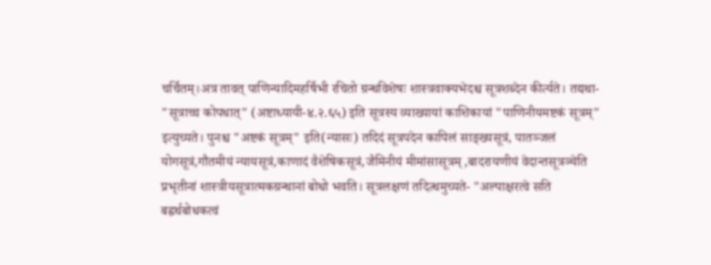चर्चितम्।अत्र तावत् पाणिन्यादिमहर्षिभी रचितो ग्रन्थविशेषः शास्त्रवाक्यभेदश्च सूत्रशब्देन कीर्त्यते। तद्यथा- "सूत्राच्च कोपधात्" (अष्टाध्यायी-४.२.६५) इति सूत्रस्य व्याख्यायां काशिकायां "पाणिनीयमष्टकं सूत्रम्" इत्युच्यते। पुनश्च "अष्टकं सूत्रम्" इति(न्यासः) तदिदं सूत्रपदेन कापिलं साङ्ख्यसूत्रं, पातञ्जलं योगसूत्रं,गौतमीयं न्यायसूत्रं,काणादं वैशेषिकसूत्रं,जैमिनीयं मीमांसासूत्रम्,बादरायणीयं वेदान्तसूत्रञ्चेति प्रभृतीनां शास्त्रीयसूत्रात्मकग्रन्थानां बोधो भवति। सूत्रलक्षणं तदित्थमुच्यते- "अल्पाक्षरत्वे सति बह्वर्थबोधकत्वं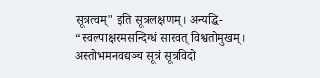सूत्रत्वम्" इति सूत्रलक्षणम्। अन्यद्धि- “स्वल्पाक्षरमसन्दिग्धं सारवत् विश्वतोमुखम्। अस्तोभमनवद्यञ्च सूत्रं सूत्रविदो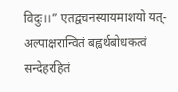विदुः।।” एतद्वचनस्यायमाशयो यत्- अल्पाक्षरान्वितं बह्वर्थबोधकत्वं सन्देहरहितं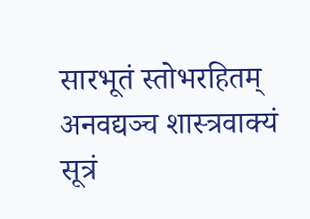सारभूतं स्तोभरहितम् अनवद्यञ्च शास्त्रवाक्यं सूत्रं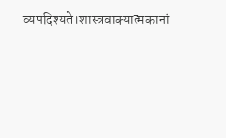व्यपदिश्यते।शास्त्रवाक्यात्मकानां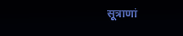सूत्राणां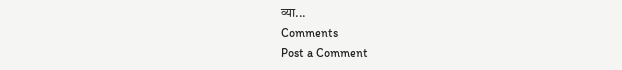व्या...
Comments
Post a Comment